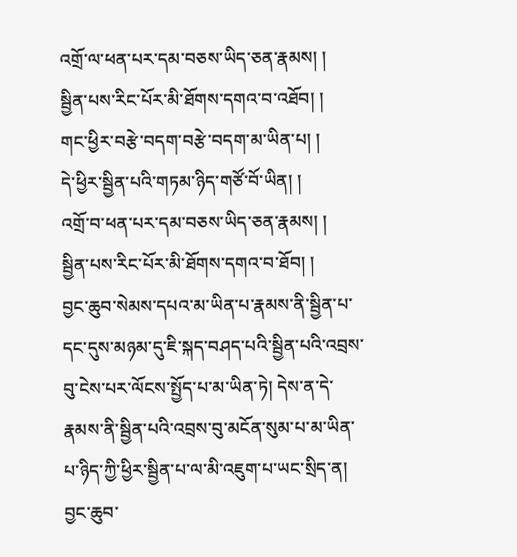འགྲོ་ལ་ཕན་པར་དམ་བཅས་ཡིད་ཅན་རྣམས། །
སྦྱིན་པས་རིང་པོར་མི་ཐོགས་དགའ་བ་འཐོབ། །
གང་ཕྱིར་བརྩེ་བདག་བརྩེ་བདག་མ་ཡིན་པ། །
དེ་ཕྱིར་སྦྱིན་པའི་གཏམ་ཉིད་གཙོ་བོ་ཡིན། །
འགྲོ་བ་ཕན་པར་དམ་བཅས་ཡིད་ཅན་རྣམས། །
སྦྱིན་པས་རིང་པོར་མི་ཐོགས་དགའ་བ་ཐོབ། །
བྱང་ཆུབ་སེམས་དཔའ་མ་ཡིན་པ་རྣམས་ནི་སྦྱིན་པ་དང་དུས་མཉམ་དུ་ཇི་སྐད་བཤད་པའི་སྦྱིན་པའི་འབྲས་བུ་ངེས་པར་ལོངས་སྤྱོད་པ་མ་ཡིན་ཏེ། དེས་ན་དེ་རྣམས་ནི་སྦྱིན་པའི་འབྲས་བུ་མངོན་སུམ་པ་མ་ཡིན་པ་ཉིད་ཀྱི་ཕྱིར་སྦྱིན་པ་ལ་མི་འཇུག་པ་ཡང་སྲིད་ན། བྱང་ཆུབ་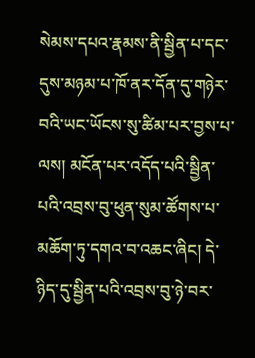སེམས་དཔའ་རྣམས་ནི་སྦྱིན་པ་དང་དུས་མཉམ་པ་ཁོ་ནར་དོན་དུ་གཉེར་བའི་ཡང་ཡོངས་སུ་ཚིམ་པར་བྱས་པ་ལས། མངོན་པར་འདོད་པའི་སྦྱིན་པའི་འབྲས་བུ་ཕུན་སུམ་ཚོགས་པ་མཆོག་ཏུ་དགའ་བ་འཆང་ཞིང། དེ་ཉིད་དུ་སྦྱིན་པའི་འབྲས་བུ་ཉེ་བར་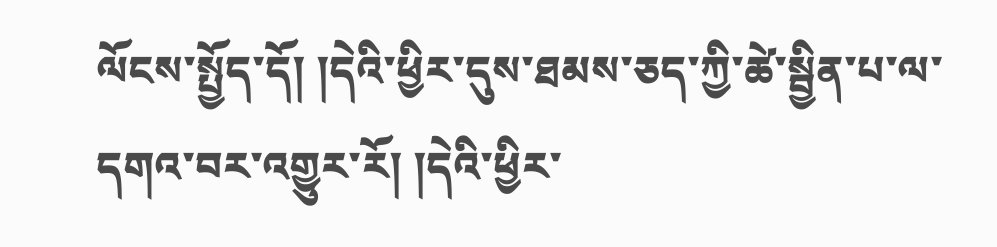ལོངས་སྤྱོད་དོ། །དེའི་ཕྱིར་དུས་ཐམས་ཅད་ཀྱི་ཚེ་སྦྱིན་པ་ལ་དགའ་བར་འགྱུར་རོ། །དེའི་ཕྱིར་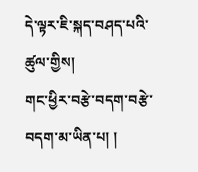དེ་ལྟར་ཇི་སྐད་བཤད་པའི་ཚུལ་གྱིས།
གང་ཕྱིར་བརྩེ་བདག་བརྩེ་བདག་མ་ཡིན་པ། །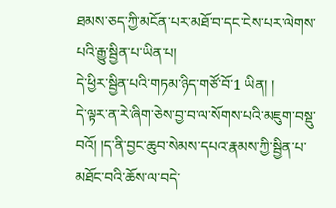ཐམས་ཅད་ཀྱི་མངོན་པར་མཐོ་བ་དང་ངེས་པར་ལེགས་པའི་རྒྱུ་སྦྱིན་པ་ཡིན་པ།
དེ་ཕྱིར་སྦྱིན་པའི་གཏམ་ཉིད་གཙོ་བོ་1 ཡིན། །
དེ་ལྟར་ན་རེ་ཞིག་ཅེས་བྱ་བ་ལ་སོགས་པའི་མཇུག་བསྡུ་བའོ། །ད་ནི་བྱང་ཆུབ་སེམས་དཔའ་རྣམས་ཀྱི་སྦྱིན་པ་མཐོང་བའི་ཆོས་ལ་བདེ་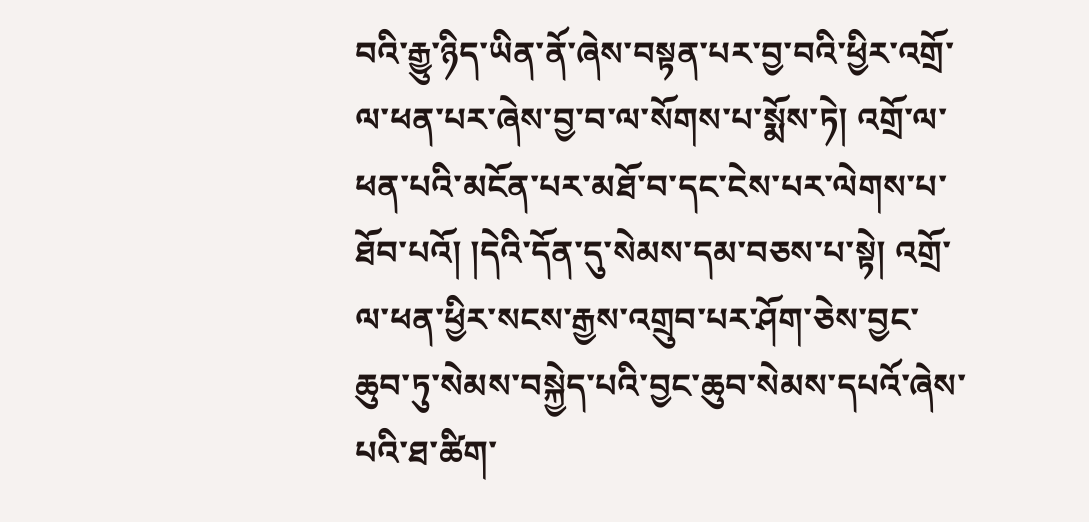བའི་རྒྱུ་ཉིད་ཡིན་ནོ་ཞེས་བསྟན་པར་བྱ་བའི་ཕྱིར་འགྲོ་ལ་ཕན་པར་ཞེས་བྱ་བ་ལ་སོགས་པ་སྨོས་ཏེ། འགྲོ་ལ་ཕན་པའི་མངོན་པར་མཐོ་བ་དང་ངེས་པར་ལེགས་པ་ཐོབ་པའོ། །དེའི་དོན་དུ་སེམས་དམ་བཅས་པ་སྟེ། འགྲོ་ལ་ཕན་ཕྱིར་སངས་རྒྱས་འགྲུབ་པར་ཤོག་ཅེས་བྱང་ཆུབ་ཏུ་སེམས་བསྐྱེད་པའི་བྱང་ཆུབ་སེམས་དཔའོ་ཞེས་པའི་ཐ་ཚིག་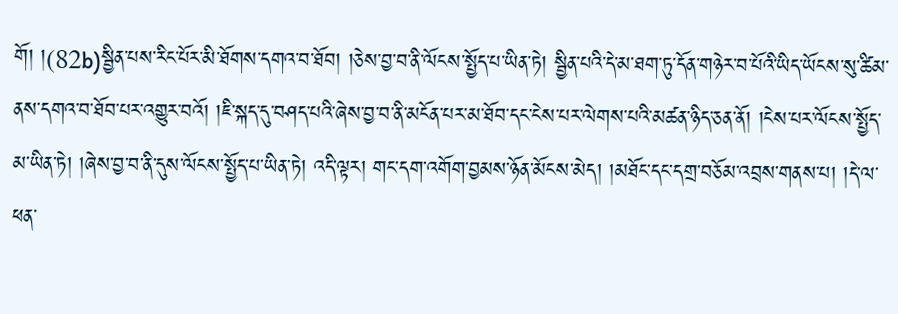གོ། །(82b)སྦྱིན་པས་རིང་པོར་མི་ཐོགས་དགའ་བ་ཐོབ། །ཅེས་བྱ་བ་ནི་ལོངས་སྤྱོད་པ་ཡིན་ཏེ། སྦྱིན་པའི་དེ་མ་ཐག་ཏུ་དོན་གཉེར་བ་པོའི་ཡིད་ཡོངས་སུ་ཚིམ་ནས་དགའ་བ་ཐོབ་པར་འགྱུར་བའོ། །ཇི་སྐད་དུ་བཤད་པའི་ཞེས་བྱ་བ་ནི་མངོན་པར་མ་ཐོབ་དང་ངེས་པར་ལེགས་པའི་མཚན་ཉིད་ཅན་ནོ། །ངེས་པར་ལོངས་སྤྱོད་མ་ཡིན་ཏེ། །ཞེས་བྱ་བ་ནི་དུས་ལོངས་སྤྱོད་པ་ཡིན་ཏེ། འདི་ལྟར། གང་དག་འགོག་བྱམས་ཉོན་མོངས་མེད། །མཐོང་དང་དགྲ་བཅོམ་འབྲས་གནས་པ། །དེ་ལ་ཕན་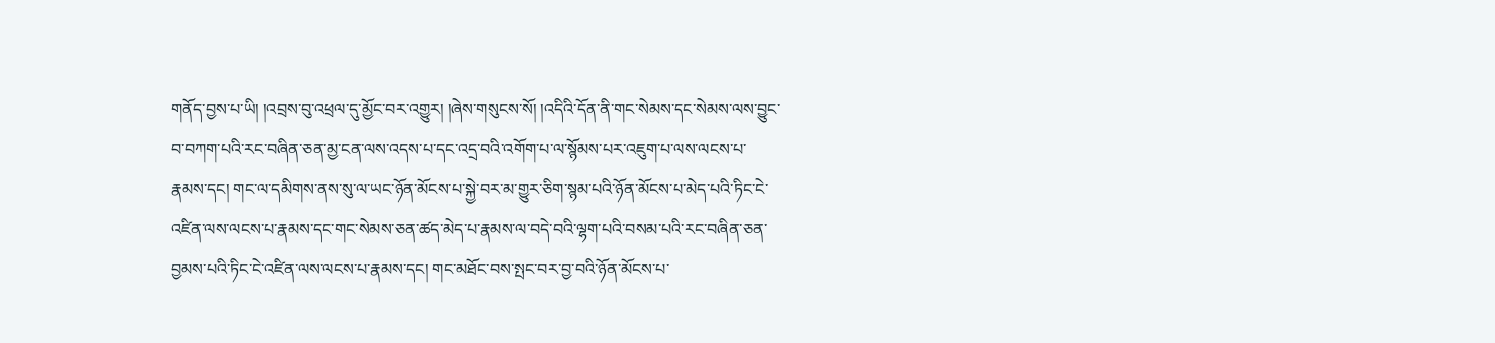གནོད་བྱས་པ་ཡི། །འབྲས་བུ་འཕྲལ་དུ་མྱོང་བར་འགྱུར། །ཞེས་གསུངས་སོ། །འདིའི་དོན་ནི་གང་སེམས་དང་སེམས་ལས་བྱུང་བ་བཀག་པའི་རང་བཞིན་ཅན་མྱ་ངན་ལས་འདས་པ་དང་འདྲ་བའི་འགོག་པ་ལ་སྙོམས་པར་འཇུག་པ་ལས་ལངས་པ་རྣམས་དང། གང་ལ་དམིགས་ནས་སུ་ལ་ཡང་ཉོན་མོངས་པ་སྐྱེ་བར་མ་གྱུར་ཅིག་སྙམ་པའི་ཉོན་མོངས་པ་མེད་པའི་ཏིང་ངེ་འཛིན་ལས་ལངས་པ་རྣམས་དང་གང་སེམས་ཅན་ཚད་མེད་པ་རྣམས་ལ་བདེ་བའི་ལྷག་པའི་བསམ་པའི་རང་བཞིན་ཅན་བྱམས་པའི་ཏིང་ངེ་འཛིན་ལས་ལངས་པ་རྣམས་དང། གང་མཐོང་བས་སྤང་བར་བྱ་བའི་ཉོན་མོངས་པ་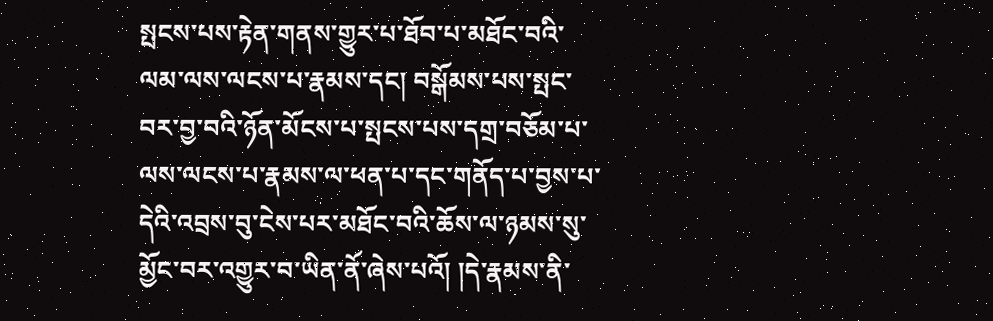སྤངས་པས་རྟེན་གནས་གྱུར་པ་ཐོབ་པ་མཐོང་བའི་ལམ་ལས་ལངས་པ་རྣམས་དང། བསྒོམས་པས་སྤང་བར་བྱ་བའི་ཉོན་མོངས་པ་སྤངས་པས་དགྲ་བཅོམ་པ་ལས་ལངས་པ་རྣམས་ལ་ཕན་པ་དང་གནོད་པ་བྱས་པ་དེའི་འབྲས་བུ་ངེས་པར་མཐོང་བའི་ཆོས་ལ་ཉམས་སུ་མྱོང་བར་འགྱུར་བ་ཡིན་ནོ་ཞེས་པའོ། །དེ་རྣམས་ནི་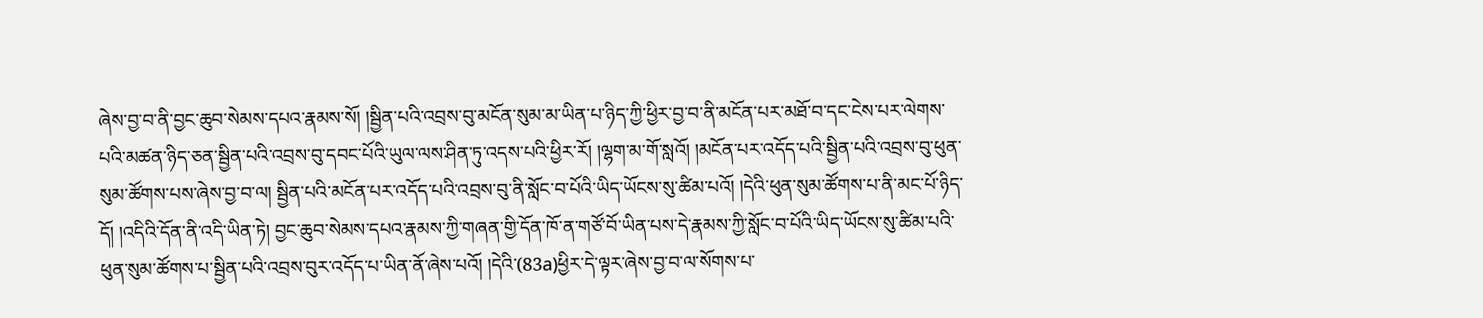ཞེས་བྱ་བ་ནི་བྱང་ཆུབ་སེམས་དཔའ་རྣམས་སོ། །སྦྱིན་པའི་འབྲས་བུ་མངོན་སུམ་མ་ཡིན་པ་ཉིད་ཀྱི་ཕྱིར་བྱ་བ་ནི་མངོན་པར་མཐོ་བ་དང་ངེས་པར་ལེགས་པའི་མཚན་ཉིད་ཅན་སྦྱིན་པའི་འབྲས་བུ་དབང་པོའི་ཡུལ་ལས་ཤིན་ཏུ་འདས་པའི་ཕྱིར་རོ། །ལྷག་མ་གོ་སླའོ། །མངོན་པར་འདོད་པའི་སྦྱིན་པའི་འབྲས་བུ་ཕུན་སུམ་ཚོགས་པས་ཞེས་བྱ་བ་ལ། སྦྱིན་པའི་མངོན་པར་འདོད་པའི་འབྲས་བུ་ནི་སློང་བ་པོའི་ཡིད་ཡོངས་སུ་ཚིམ་པའོ། །དེའི་ཕུན་སུམ་ཚོགས་པ་ནི་མང་པོ་ཉིད་དོ། །འདིའི་དོན་ནི་འདི་ཡིན་ཏེ། བྱང་ཆུབ་སེམས་དཔའ་རྣམས་ཀྱི་གཞན་གྱི་དོན་ཁོ་ན་གཙོ་བོ་ཡིན་པས་དེ་རྣམས་ཀྱི་སློང་བ་པོའི་ཡིད་ཡོངས་སུ་ཚིམ་པའི་ཕུན་སུམ་ཚོགས་པ་སྦྱིན་པའི་འབྲས་བུར་འདོད་པ་ཡིན་ནོ་ཞེས་པའོ། །དེའི་(83a)ཕྱིར་དེ་ལྟར་ཞེས་བྱ་བ་ལ་སོགས་པ་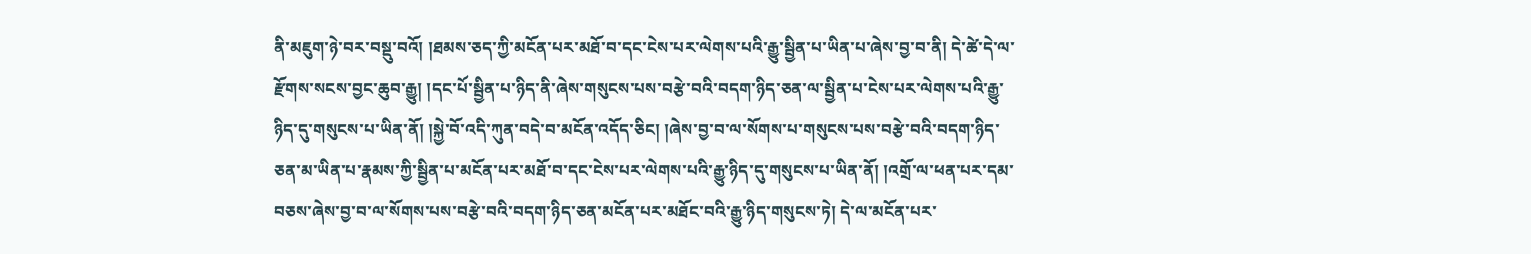ནི་མཇུག་ཉེ་བར་བསྡུ་བའོ། །ཐམས་ཅད་ཀྱི་མངོན་པར་མཐོ་བ་དང་ངེས་པར་ལེགས་པའི་རྒྱུ་སྦྱིན་པ་ཡིན་པ་ཞེས་བྱ་བ་ནི། དེ་ཚེ་དེ་ལ་རྫོགས་སངས་བྱང་ཆུབ་རྒྱུ། །དང་པོ་སྦྱིན་པ་ཉིད་ནི་ཞེས་གསུངས་པས་བརྩེ་བའི་བདག་ཉིད་ཅན་ལ་སྦྱིན་པ་ངེས་པར་ལེགས་པའི་རྒྱུ་ཉིད་དུ་གསུངས་པ་ཡིན་ནོ། །སྐྱེ་བོ་འདི་ཀུན་བདེ་བ་མངོན་འདོད་ཅིང། །ཞེས་བྱ་བ་ལ་སོགས་པ་གསུངས་པས་བརྩེ་བའི་བདག་ཉིད་ཅན་མ་ཡིན་པ་རྣམས་ཀྱི་སྦྱིན་པ་མངོན་པར་མཐོ་བ་དང་ངེས་པར་ལེགས་པའི་རྒྱུ་ཉིད་དུ་གསུངས་པ་ཡིན་ནོ། །འགྲོ་ལ་ཕན་པར་དམ་བཅས་ཞེས་བྱ་བ་ལ་སོགས་པས་བརྩེ་བའི་བདག་ཉིད་ཅན་མངོན་པར་མཐོང་བའི་རྒྱུ་ཉིད་གསུངས་ཏེ། དེ་ལ་མངོན་པར་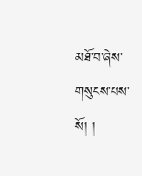མཐོ་བ་ཞེས་གསུངས་པས་སོ། །